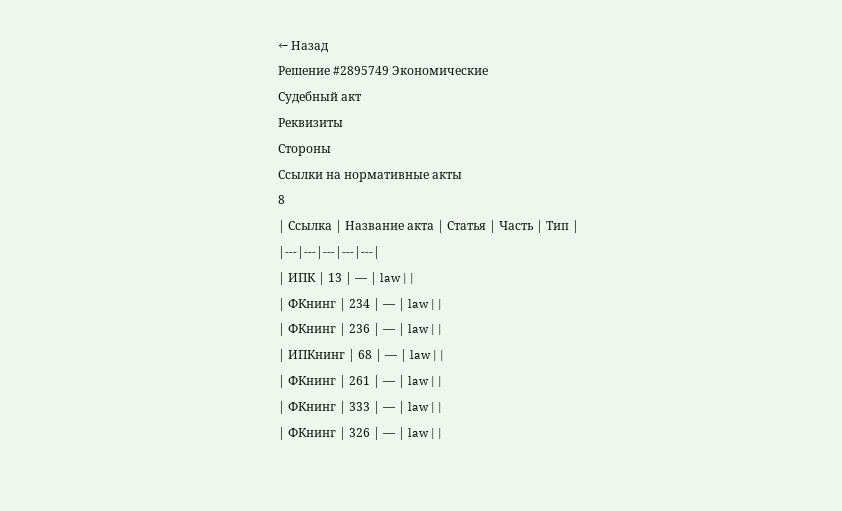← Назад
Решение #2895749 Экономические
Судебный акт
Реквизиты
Стороны
Ссылки на нормативные акты
8
| Ссылка | Название акта | Статья | Часть | Тип |
|---|---|---|---|---|
| ИПК | 13 | — | law | |
| ФКнинг | 234 | — | law | |
| ФКнинг | 236 | — | law | |
| ИПКнинг | 68 | — | law | |
| ФКнинг | 261 | — | law | |
| ФКнинг | 333 | — | law | |
| ФКнинг | 326 | — | law | |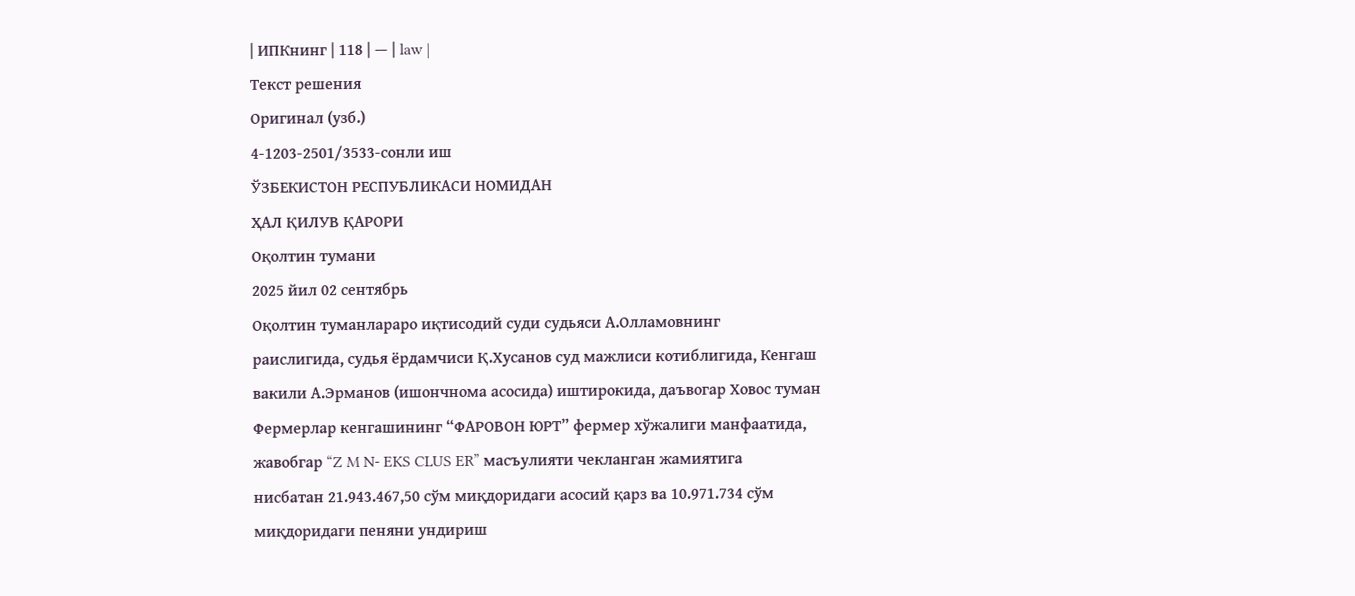| ИПКнинг | 118 | — | law |
Текст решения
Оригинал (узб.)
4-1203-2501/3533-сонли иш
ЎЗБЕКИСТОН РЕСПУБЛИКАСИ НОМИДАН
ҲАЛ ҚИЛУВ ҚАРОРИ
Оқолтин тумани
2025 йил 02 сентябрь
Оқолтин туманлараро иқтисодий суди судьяси А.Олламовнинг
раислигида, судья ёрдамчиси Қ.Хусанов суд мажлиси котиблигида, Кенгаш
вакили А.Эрманов (ишончнома асосида) иштирокида, даъвогар Ховос туман
Фермерлар кенгашининг “ФАРОВОН ЮРТ” фермер хўжалиги манфаатида,
жавобгар “Z M N- EKS CLUS ER” масъулияти чекланган жамиятига
нисбатан 21.943.467,50 сўм миқдоридаги асосий қарз ва 10.971.734 сўм
миқдоридаги пеняни ундириш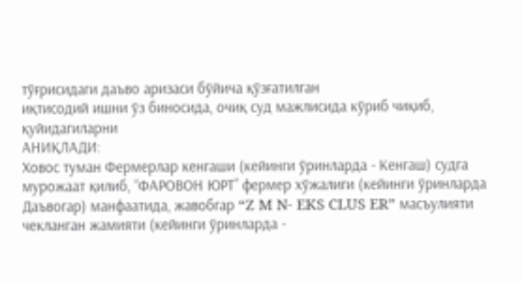тўғрисидаги даъво аризаси бўйича қўзғатилган
иқтисодий ишни ўз биносида, очиқ суд мажлисида кўриб чиқиб,
қуйидагиларни
АНИҚЛАДИ:
Ховос туман Фермерлар кенгаши (кейинги ўринларда - Кенгаш) судга
мурожаат қилиб, “ФАРОВОН ЮРТ” фермер хўжалиги (кейинги ўринларда Даъвогар) манфаатида, жавобгар “Z M N- EKS CLUS ER” масъулияти
чекланган жамияти (кейинги ўринларда -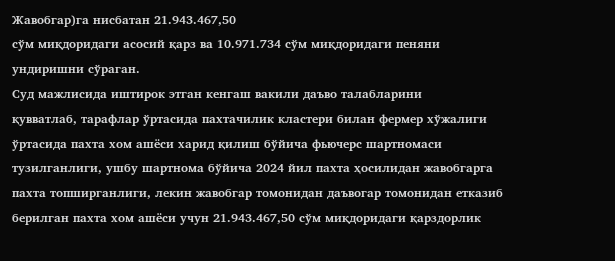Жавобгар)га нисбатан 21.943.467,50
сўм миқдоридаги асосий қарз ва 10.971.734 сўм миқдоридаги пеняни
ундиришни сўраган.
Суд мажлисида иштирок этган кенгаш вакили даъво талабларини
қувватлаб, тарафлар ўртасида пахтачилик кластери билан фермер хўжалиги
ўртасида пахта хом ашёси харид қилиш бўйича фьючерс шартномаси
тузилганлиги, ушбу шартнома бўйича 2024 йил пахта ҳосилидан жавобгарга
пахта топширганлиги, лекин жавобгар томонидан даъвогар томонидан етказиб
берилган пахта хом ашёси учун 21.943.467,50 сўм миқдоридаги қарздорлик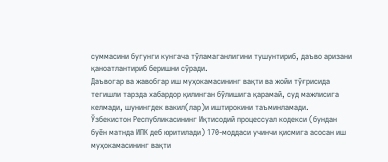суммасини бугунги кунгача тўламаганлигини тушунтириб, даъво аризани
қаноатлантириб беришни сўради.
Даъвогар ва жавобгар иш муҳокамасининг вақти ва жойи тўғрисида
тегишли тарзда хабардор қилинган бўлишига қарамай, суд мажлисига
келмади, шунингдек вакил(лар)и иштирокини таъминламади.
Ўзбекистон Республикасининг Иқтисодий процессуал кодекси (бундан
буён матнда ИПК деб юритилади) 170-моддаси учинчи қисмига асосан иш
муҳокамасининг вақти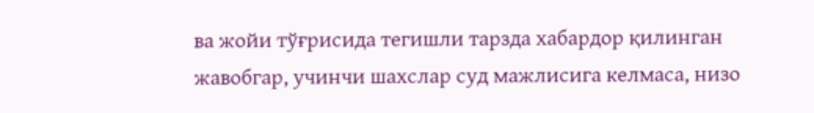ва жойи тўғрисида тегишли тарзда хабардор қилинган
жавобгар, учинчи шахслар суд мажлисига келмаса, низо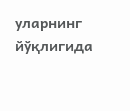уларнинг йўқлигида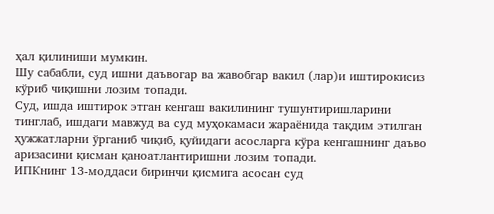ҳал қилиниши мумкин.
Шу сабабли, суд ишни даъвогар ва жавобгар вакил (лар)и иштирокисиз
кўриб чиқишни лозим топади.
Суд, ишда иштирок этган кенгаш вакилининг тушунтиришларини
тинглаб, ишдаги мавжуд ва суд муҳокамаси жараёнида тақдим этилган
ҳужжатларни ўрганиб чиқиб, қуйидаги асосларга кўра кенгашнинг даъво
аризасини қисман қаноатлантиришни лозим топади.
ИПКнинг 13-моддаси биринчи қисмига асосан суд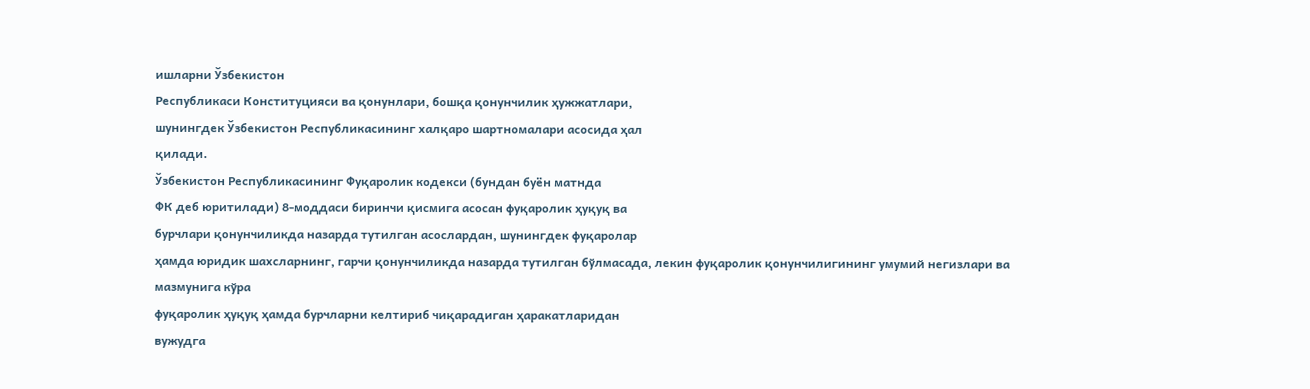ишларни Ўзбекистон
Республикаси Конституцияси ва қонунлари, бошқа қонунчилик ҳужжатлари,
шунингдек Ўзбекистон Республикасининг халқаро шартномалари асосида ҳал
қилади.
Ўзбекистон Республикасининг Фуқаролик кодекси (бундан буён матнда
ФК деб юритилади) 8-моддаси биринчи қисмига асосан фуқаролик ҳуқуқ ва
бурчлари қонунчиликда назарда тутилган асослардан, шунингдек фуқаролар
ҳамда юридик шахсларнинг, гарчи қонунчиликда назарда тутилган бўлмасада, лекин фуқаролик қонунчилигининг умумий негизлари ва мазмунига кўра
фуқаролик ҳуқуқ ҳамда бурчларни келтириб чиқарадиган ҳаракатларидан
вужудга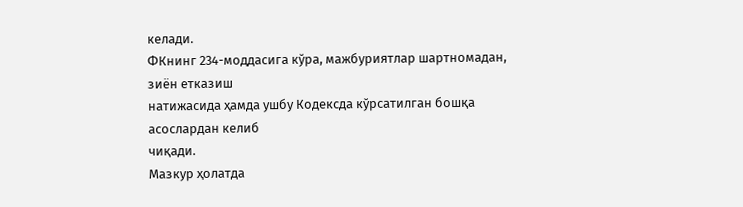келади.
ФКнинг 234-моддасига кўра, мажбуриятлар шартномадан, зиён етказиш
натижасида ҳамда ушбу Кодексда кўрсатилган бошқа асослардан келиб
чиқади.
Мазкур ҳолатда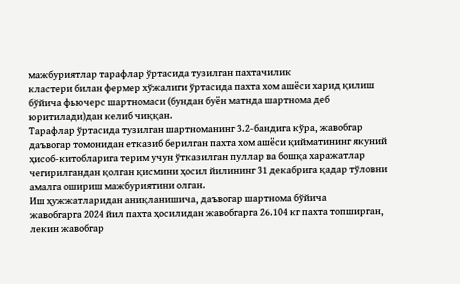мажбуриятлар тарафлар ўртасида тузилган пахтачилик
кластери билан фермер хўжалиги ўртасида пахта хом ашёси харид қилиш
бўйича фьючерс шартномаси (бундан буён матнда шартнома деб
юритилади)дан келиб чиққан.
Тарафлар ўртасида тузилган шартноманинг 3.2-бандига кўра, жавобгар
даъвогар томонидан етказиб берилган пахта хом ашёси қийматининг якуний
ҳисоб-китобларига терим учун ўтказилган пуллар ва бошқа харажатлар
чегирилгандан қолган қисмини ҳосил йилининг 31 декабрига қадар тўловни
амалга ошириш мажбуриятини олган.
Иш ҳужжатларидан аниқланишича, даъвогар шартнома бўйича
жавобгарга 2024 йил пахта ҳосилидан жавобгарга 26.104 кг пахта топширган,
лекин жавобгар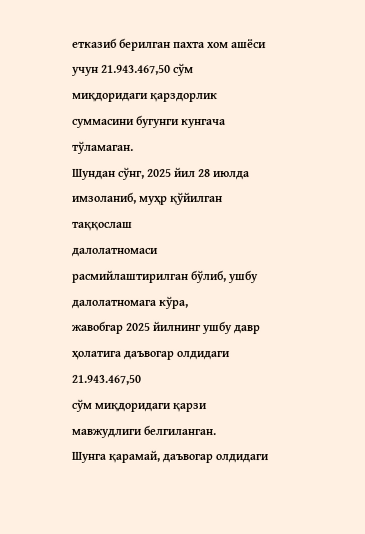етказиб берилган пахта хом ашёси учун 21.943.467,50 сўм
миқдоридаги қарздорлик суммасини бугунги кунгача тўламаган.
Шундан сўнг, 2025 йил 28 июлда имзоланиб, муҳр қўйилган таққослаш
далолатномаси расмийлаштирилган бўлиб, ушбу далолатномага кўра,
жавобгар 2025 йилнинг ушбу давр ҳолатига даъвогар олдидаги 21.943.467,50
сўм миқдоридаги қарзи мавжудлиги белгиланган.
Шунга қарамай, даъвогар олдидаги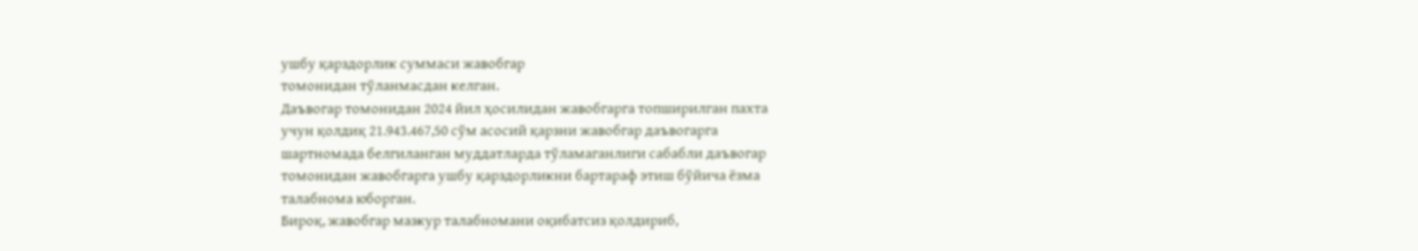ушбу қарздорлик суммаси жавобгар
томонидан тўланмасдан келган.
Даъвогар томонидан 2024 йил ҳосилидан жавобгарга топширилган пахта
учун қолдиқ 21.943.467,50 сўм асосий қарзни жавобгар даъвогарга
шартномада белгиланган муддатларда тўламаганлиги сабабли даъвогар
томонидан жавобгарга ушбу қарздорликни бартараф этиш бўйича ёзма
талабнома юборган.
Бироқ, жавобгар мазкур талабномани оқибатсиз қолдириб,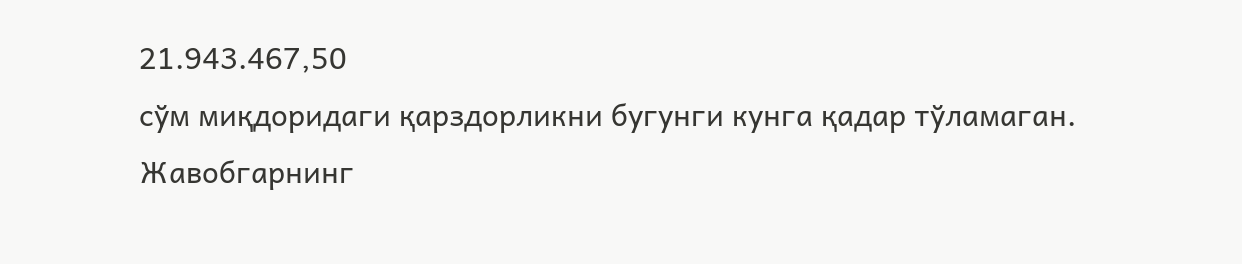21.943.467,50
сўм миқдоридаги қарздорликни бугунги кунга қадар тўламаган.
Жавобгарнинг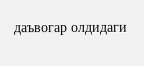даъвогар олдидаги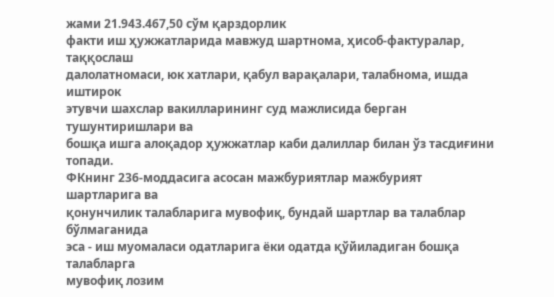жами 21.943.467,50 сўм қарздорлик
факти иш ҳужжатларида мавжуд шартнома, ҳисоб-фактуралар, таққослаш
далолатномаси, юк хатлари, қабул варақалари, талабнома, ишда иштирок
этувчи шахслар вакилларининг суд мажлисида берган тушунтиришлари ва
бошқа ишга алоқадор ҳужжатлар каби далиллар билан ўз тасдиғини топади.
ФКнинг 236-моддасига асосан мажбуриятлар мажбурият шартларига ва
қонунчилик талабларига мувофиқ, бундай шартлар ва талаблар бўлмаганида
эса - иш муомаласи одатларига ёки одатда қўйиладиган бошқа талабларга
мувофиқ лозим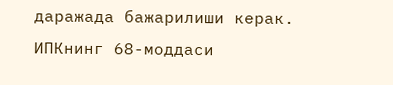даражада бажарилиши керак.
ИПКнинг 68-моддаси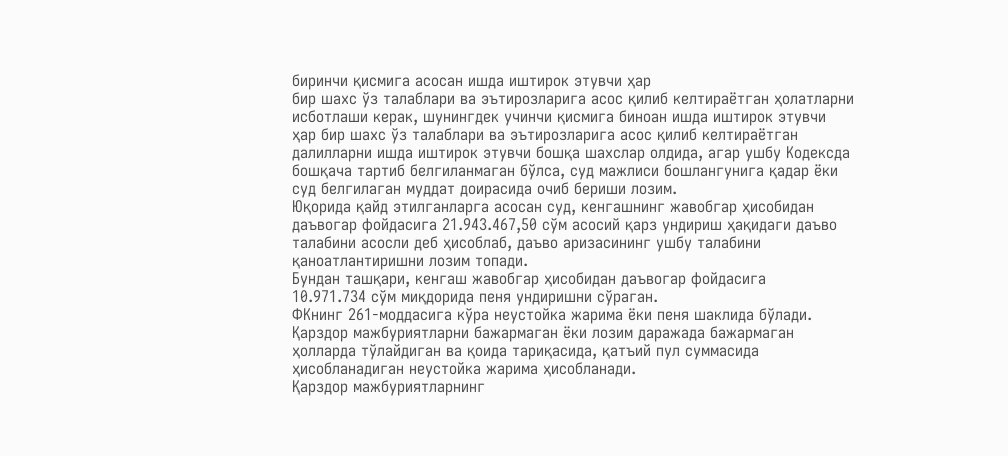биринчи қисмига асосан ишда иштирок этувчи ҳар
бир шахс ўз талаблари ва эътирозларига асос қилиб келтираётган ҳолатларни
исботлаши керак, шунингдек учинчи қисмига биноан ишда иштирок этувчи
ҳар бир шахс ўз талаблари ва эътирозларига асос қилиб келтираётган
далилларни ишда иштирок этувчи бошқа шахслар олдида, агар ушбу Кодексда
бошқача тартиб белгиланмаган бўлса, суд мажлиси бошлангунига қадар ёки
суд белгилаган муддат доирасида очиб бериши лозим.
Юқорида қайд этилганларга асосан суд, кенгашнинг жавобгар ҳисобидан
даъвогар фойдасига 21.943.467,50 сўм асосий қарз ундириш ҳақидаги даъво
талабини асосли деб ҳисоблаб, даъво аризасининг ушбу талабини
қаноатлантиришни лозим топади.
Бундан ташқари, кенгаш жавобгар ҳисобидан даъвогар фойдасига
10.971.734 сўм миқдорида пеня ундиришни сўраган.
ФКнинг 261-моддасига кўра неустойка жарима ёки пеня шаклида бўлади.
Қарздор мажбуриятларни бажармаган ёки лозим даражада бажармаган
ҳолларда тўлайдиган ва қоида тариқасида, қатъий пул суммасида
ҳисобланадиган неустойка жарима ҳисобланади.
Қарздор мажбуриятларнинг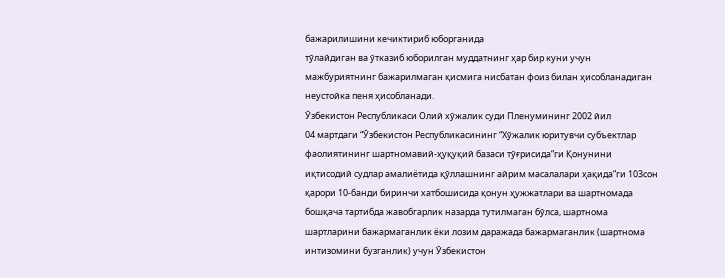бажарилишини кечиктириб юборганида
тўлайдиган ва ўтказиб юборилган муддатнинг ҳар бир куни учун
мажбуриятнинг бажарилмаган қисмига нисбатан фоиз билан ҳисобланадиган
неустойка пеня ҳисобланади.
Ўзбекистон Республикаси Олий хўжалик суди Пленумининг 2002 йил
04 мартдаги “Ўзбекистон Республикасининг “Хўжалик юритувчи субъектлар
фаолиятининг шартномавий-ҳуқуқий базаси тўғрисида”ги Қонунини
иқтисодий судлар амалиётида қўллашнинг айрим масалалари ҳақида”ги 103сон қарори 10-банди биринчи хатбошисида қонун ҳужжатлари ва шартномада
бошқача тартибда жавобгарлик назарда тутилмаган бўлса, шартнома
шартларини бажармаганлик ёки лозим даражада бажармаганлик (шартнома
интизомини бузганлик) учун Ўзбекистон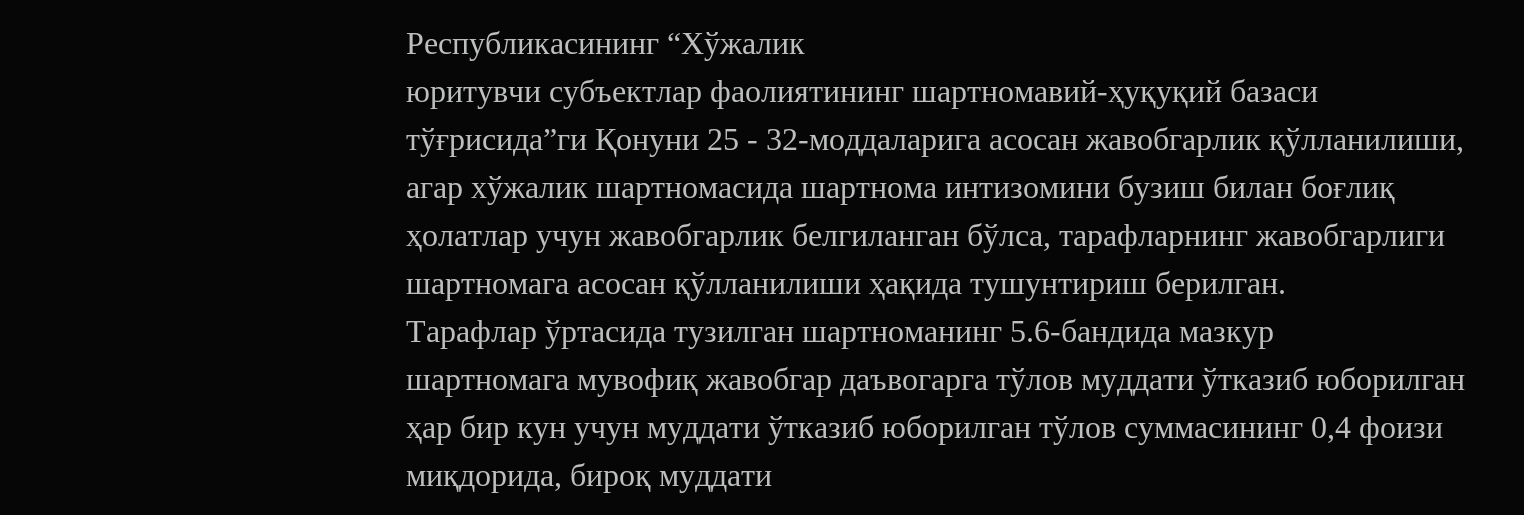Республикасининг “Хўжалик
юритувчи субъектлар фаолиятининг шартномавий-ҳуқуқий базаси
тўғрисида”ги Қонуни 25 - 32-моддаларига асосан жавобгарлик қўлланилиши,
агар хўжалик шартномасида шартнома интизомини бузиш билан боғлиқ
ҳолатлар учун жавобгарлик белгиланган бўлса, тарафларнинг жавобгарлиги
шартномага асосан қўлланилиши ҳақида тушунтириш берилган.
Тарафлар ўртасида тузилган шартноманинг 5.6-бандида мазкур
шартномага мувофиқ жавобгар даъвогарга тўлов муддати ўтказиб юборилган
ҳар бир кун учун муддати ўтказиб юборилган тўлов суммасининг 0,4 фоизи
миқдорида, бироқ муддати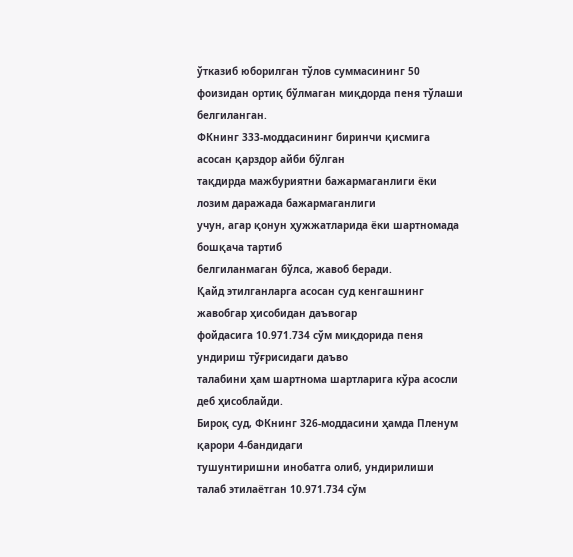ўтказиб юборилган тўлов суммасининг 50
фоизидан ортиқ бўлмаган миқдорда пеня тўлаши белгиланган.
ФКнинг 333-моддасининг биринчи қисмига асосан қарздор айби бўлган
тақдирда мажбуриятни бажармаганлиги ёки лозим даражада бажармаганлиги
учун, агар қонун ҳужжатларида ёки шартномада бошқача тартиб
белгиланмаган бўлса, жавоб беради.
Қайд этилганларга асосан суд кенгашнинг жавобгар ҳисобидан даъвогар
фойдасига 10.971.734 сўм миқдорида пеня ундириш тўғрисидаги даъво
талабини ҳам шартнома шартларига кўра асосли деб ҳисоблайди.
Бироқ суд, ФКнинг 326-моддасини ҳамда Пленум қарори 4-бандидаги
тушунтиришни инобатга олиб, ундирилиши талаб этилаётган 10.971.734 сўм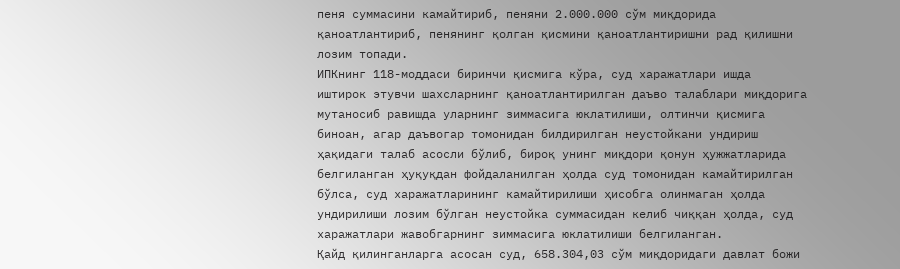пеня суммасини камайтириб, пеняни 2.000.000 сўм миқдорида
қаноатлантириб, пенянинг қолган қисмини қаноатлантиришни рад қилишни
лозим топади.
ИПКнинг 118-моддаси биринчи қисмига кўра, суд харажатлари ишда
иштирок этувчи шахсларнинг қаноатлантирилган даъво талаблари миқдорига
мутаносиб равишда уларнинг зиммасига юклатилиши, олтинчи қисмига
биноан, агар даъвогар томонидан билдирилган неустойкани ундириш
ҳақидаги талаб асосли бўлиб, бироқ унинг миқдори қонун ҳужжатларида
белгиланган ҳуқуқдан фойдаланилган ҳолда суд томонидан камайтирилган
бўлса, суд харажатларининг камайтирилиши ҳисобга олинмаган ҳолда
ундирилиши лозим бўлган неустойка суммасидан келиб чиққан ҳолда, суд
харажатлари жавобгарнинг зиммасига юклатилиши белгиланган.
Қайд қилинганларга асосан суд, 658.304,03 сўм миқдоридаги давлат божи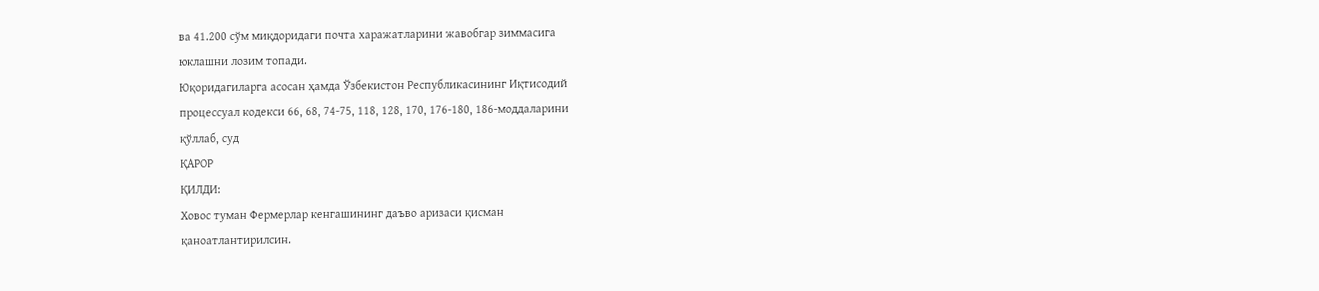ва 41.200 сўм миқдоридаги почта харажатларини жавобгар зиммасига
юклашни лозим топади.
Юқоридагиларга асосан ҳамда Ўзбекистон Республикасининг Иқтисодий
процессуал кодекси 66, 68, 74-75, 118, 128, 170, 176-180, 186-моддаларини
қўллаб, суд
ҚАРОР
ҚИЛДИ:
Ховос туман Фермерлар кенгашининг даъво аризаси қисман
қаноатлантирилсин.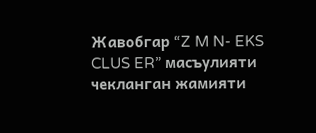Жавобгар “Z M N- EKS CLUS ER” масъулияти чекланган жамияти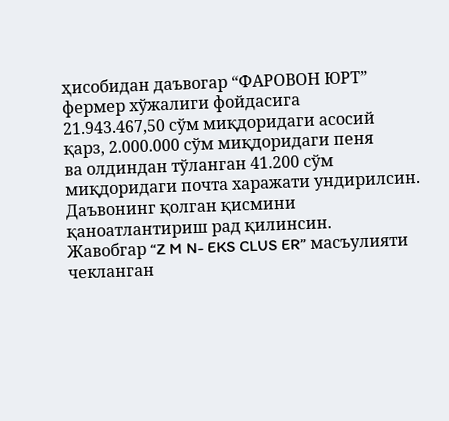ҳисобидан даъвогар “ФАРОВОН ЮРТ” фермер хўжалиги фойдасига
21.943.467,50 сўм миқдоридаги асосий қарз, 2.000.000 сўм миқдоридаги пеня
ва олдиндан тўланган 41.200 сўм миқдоридаги почта харажати ундирилсин.
Даъвонинг қолган қисмини қаноатлантириш рад қилинсин.
Жавобгар “Z M N- EKS CLUS ER” масъулияти чекланган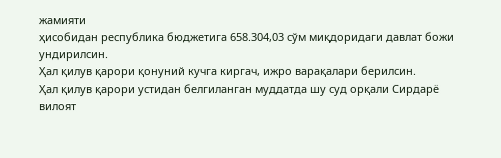жамияти
ҳисобидан республика бюджетига 658.304,03 сўм миқдоридаги давлат божи
ундирилсин.
Ҳал қилув қарори қонуний кучга киргач, ижро варақалари берилсин.
Ҳал қилув қарори устидан белгиланган муддатда шу суд орқали Сирдарё
вилоят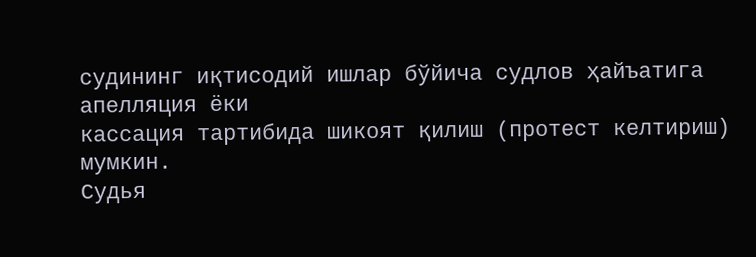судининг иқтисодий ишлар бўйича судлов ҳайъатига апелляция ёки
кассация тартибида шикоят қилиш (протест келтириш) мумкин.
Судья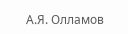А.Я. Олламов